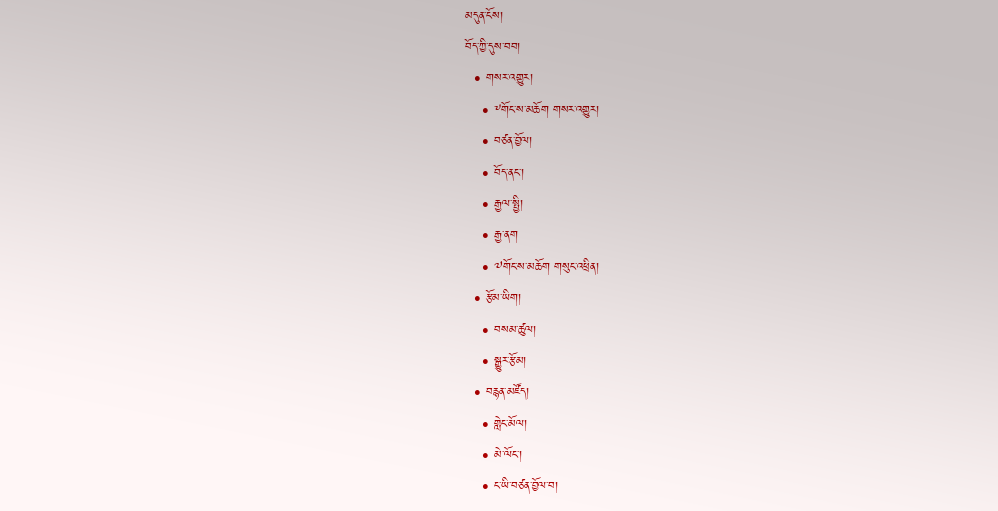མདུན་ངོས།
བོད་ཀྱི་དུས་བབ།
  • གསར་འགྱུར།
    • ༸གོང་ས་མཆོག གསར་འགྱུར།
    • བཙན་བྱོལ།
    • བོད་ནང་།
    • རྒྱལ་སྤྱི།
    • རྒྱ་ནག
    • ༧གོང་ས་མཆོག གསུང་འཕྲིན།
  • རྩོམ་ཡིག།
    • བསམ་ཚུལ།
    • སྒྱུར་རྩོམ།
  • བརྙན་མཛོད།
    • གླེང་མོལ།
    • མེ་ལོང་།
    • ང་ཡི་བཙན་བྱོལ་བ།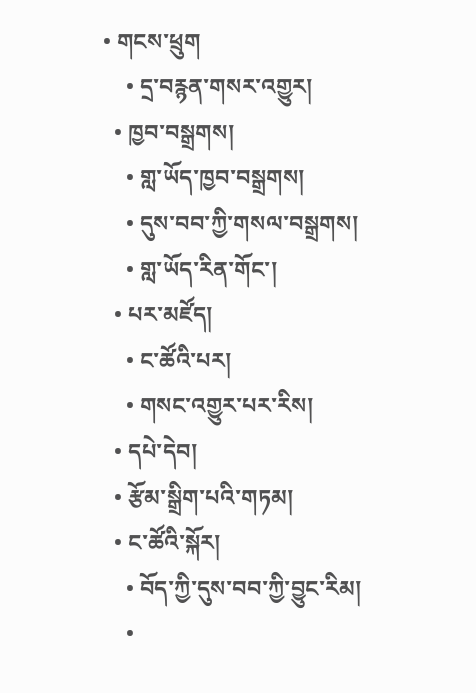• གངས་ཕྲུག
    • དྲ་བརྙན་གསར་འགྱུར།
  • ཁྱབ་བསྒྲགས།
    • གླ་ཡོད་ཁྱབ་བསྒྲགས།
    • དུས་བབ་ཀྱི་གསལ་བསྒྲགས།
    • གླ་ཡོད་རིན་གོང་།
  • པར་མཛོད།
    • ང་ཚོའི་པར།
    • གསང་འགྱུར་པར་རིས།
  • དཔེ་དེབ།
  • རྩོམ་སྒྲིག་པའི་གཏམ།
  • ང་ཚོའི་སྐོར།
    • བོད་ཀྱི་དུས་བབ་ཀྱི་བྱུང་རིམ།
    •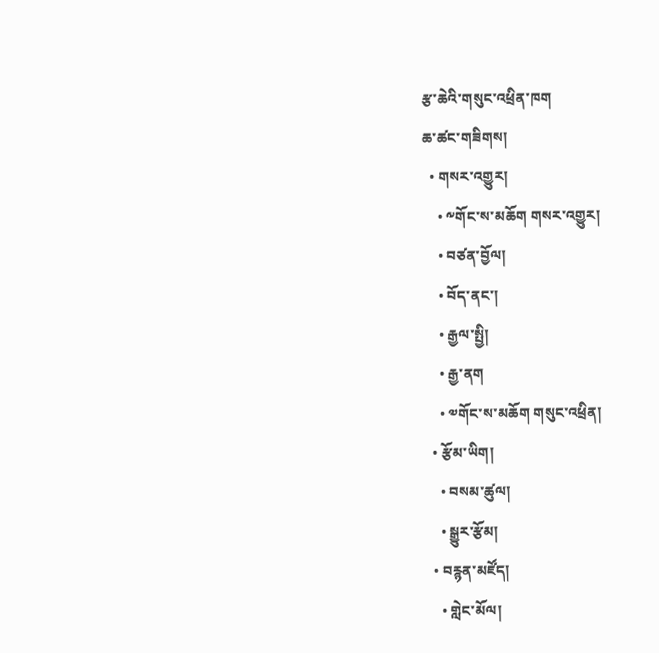རྩ་ཆེའི་གསུང་འཕྲིན་ཁག
ཆ་ཚང་གཟིགས།
  • གསར་འགྱུར།
    • ༸གོང་ས་མཆོག གསར་འགྱུར།
    • བཙན་བྱོལ།
    • བོད་ནང་།
    • རྒྱལ་སྤྱི།
    • རྒྱ་ནག
    • ༧གོང་ས་མཆོག གསུང་འཕྲིན།
  • རྩོམ་ཡིག།
    • བསམ་ཚུལ།
    • སྒྱུར་རྩོམ།
  • བརྙན་མཛོད།
    • གླེང་མོལ།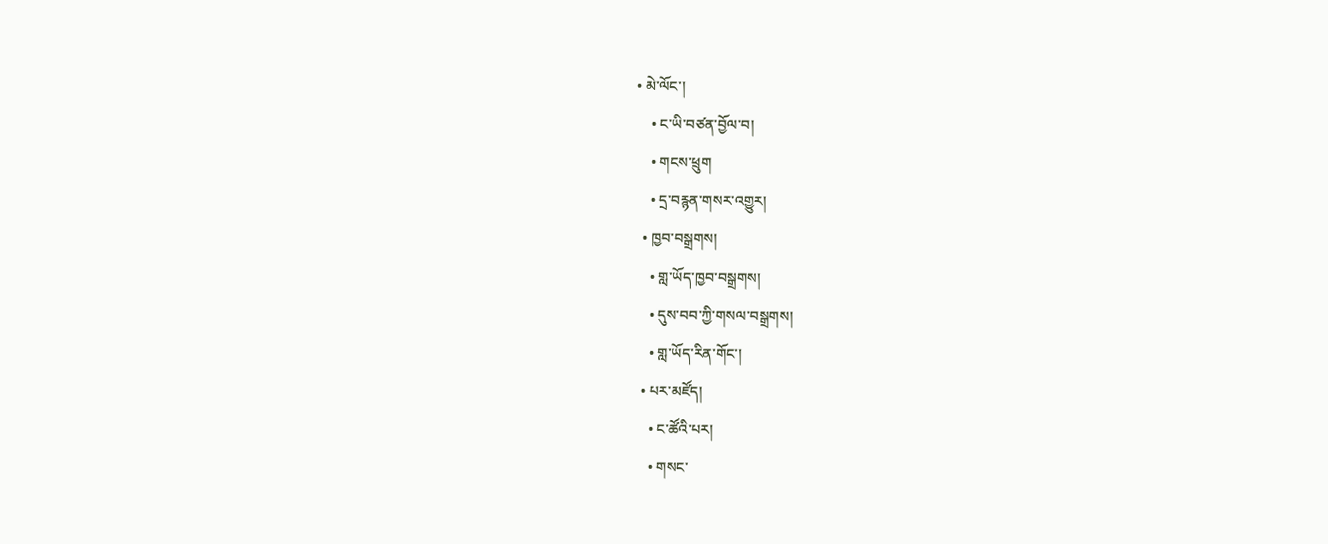• མེ་ལོང་།
    • ང་ཡི་བཙན་བྱོལ་བ།
    • གངས་ཕྲུག
    • དྲ་བརྙན་གསར་འགྱུར།
  • ཁྱབ་བསྒྲགས།
    • གླ་ཡོད་ཁྱབ་བསྒྲགས།
    • དུས་བབ་ཀྱི་གསལ་བསྒྲགས།
    • གླ་ཡོད་རིན་གོང་།
  • པར་མཛོད།
    • ང་ཚོའི་པར།
    • གསང་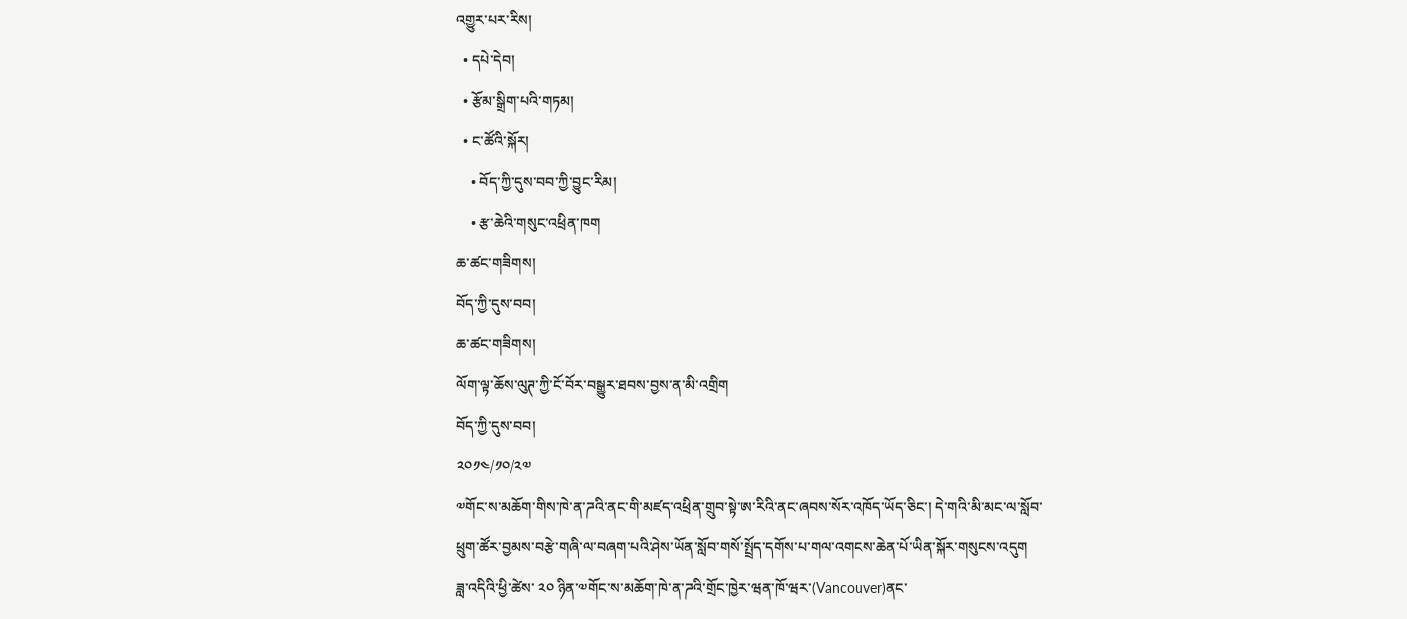འགྱུར་པར་རིས།
  • དཔེ་དེབ།
  • རྩོམ་སྒྲིག་པའི་གཏམ།
  • ང་ཚོའི་སྐོར།
    • བོད་ཀྱི་དུས་བབ་ཀྱི་བྱུང་རིམ།
    • རྩ་ཆེའི་གསུང་འཕྲིན་ཁག
ཆ་ཚང་གཟིགས།
བོད་ཀྱི་དུས་བབ།
ཆ་ཚང་གཟིགས།
ལོག་ལྟ་ཆོས་ལུཊ་ཀྱི་ངོ་བོར་བསྒྱུར་ཐབས་བྱས་ན་མི་འགྲིག
བོད་ཀྱི་དུས་བབ།
༢༠༡༤/༡༠/༢༧
༧གོང་ས་མཆོག་གིས་ཁེ་ན་ཌའི་ནང་གི་མཛད་འཕྲིན་གྲུབ་སྟེ་ཨ་རིའི་ནང་ཞབས་སོར་འཁོད་ཡོད་ཅིང་། དེ་གའི་མི་མང་ལ་སློབ་ཕྲུག་ཚོར་བྱམས་བརྩེ་གཞི་ལ་བཞག་པའི་ཤེས་ཡོན་སློབ་གསོ་སྤྲོད་དགོས་པ་གལ་འགངས་ཆེན་པོ་ཡིན་སྐོར་གསུངས་འདུག
ཟླ་འདིའི་ཕྱི་ཚེས་ ༢༠ ཉིན་༧གོང་ས་མཆོག་ཁེ་ན་ཌའི་གྲོང་ཁྱེར་ཝན་ཁོ་ཝར་(Vancouver)ནང་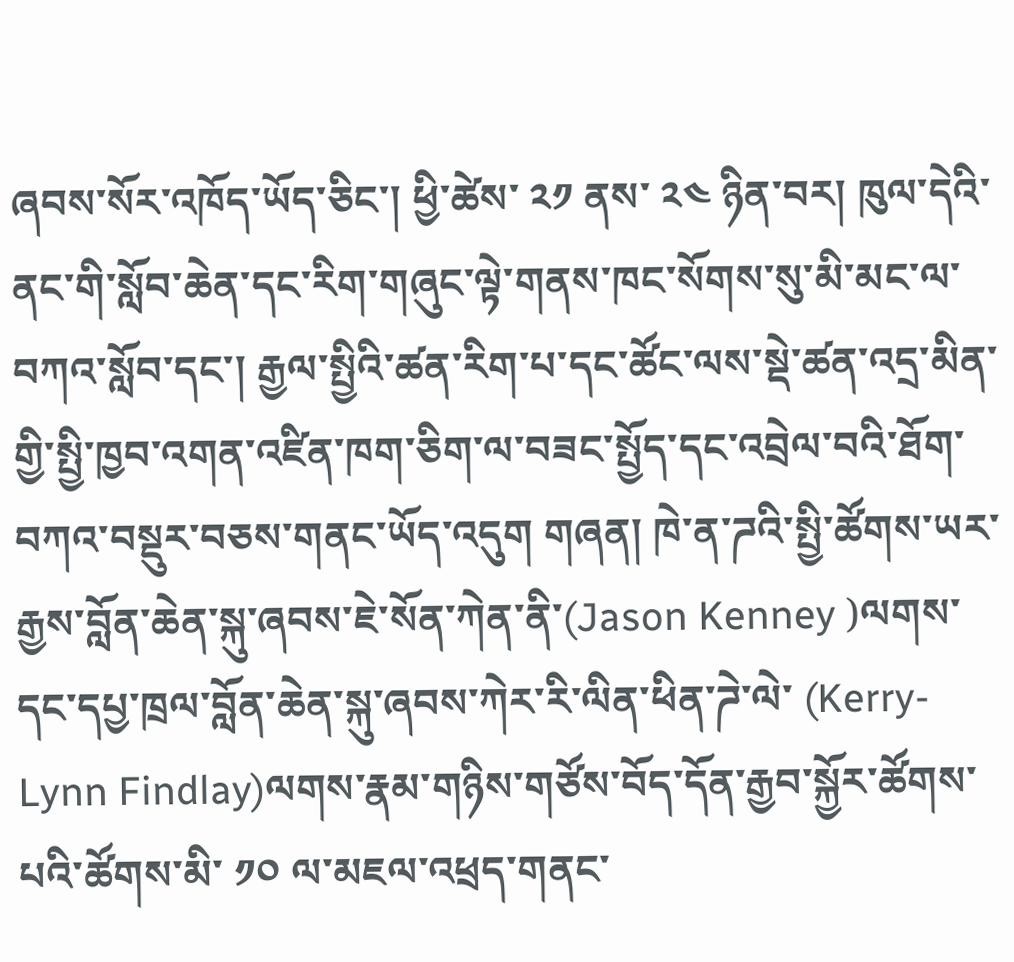ཞབས་སོར་འཁོད་ཡོད་ཅིང་། ཕྱི་ཚེས་ ༢༡ ནས་ ༢༤ ཉིན་བར། ཁུལ་དེའི་ནང་གི་སློབ་ཆེན་དང་རིག་གཞུང་ལྟེ་གནས་ཁང་སོགས་སུ་མི་མང་ལ་བཀའ་སློབ་དང་། རྒྱལ་སྤྱིའི་ཚན་རིག་པ་དང་ཚོང་ལས་སྡེ་ཚན་འདྲ་མིན་གྱི་སྤྱི་ཁྱབ་འགན་འཛིན་ཁག་ཅིག་ལ་བཟང་སྤྱོད་དང་འབྲེལ་བའི་ཐོག་བཀའ་བསྡུར་བཅས་གནང་ཡོད་འདུག གཞན། ཁེ་ན་ཌའི་སྤྱི་ཚོགས་ཡར་རྒྱས་བློན་ཆེན་སྐུ་ཞབས་ཇེ་སོན་ཀེན་ནི་(Jason Kenney )ལགས་དང་དཔྱ་ཁྲལ་བློན་ཆེན་སྐུ་ཞབས་ཀེར་རི་ལིན་ཕིན་ཌེ་ལེ་ (Kerry-Lynn Findlay)ལགས་རྣམ་གཉིས་གཙོས་བོད་དོན་རྒྱབ་སྐྱོར་ཚོགས་པའི་ཚོགས་མི་ ༡༠ ལ་མཇལ་འཕྲད་གནང་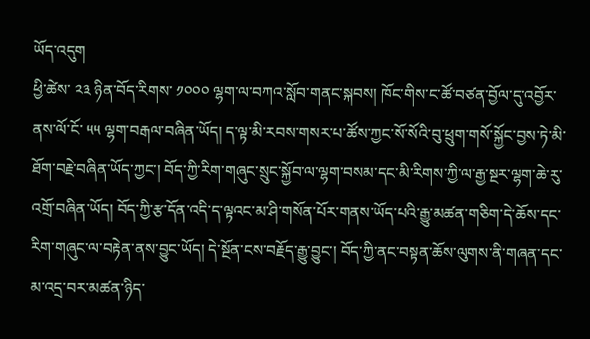ཡོད་འདུག
ཕྱི་ཚེས་ ༢༣ ཉིན་བོད་རིགས་ ༡༠༠༠ ལྷག་ལ་བཀའ་སློབ་གནང་སྐབས། ཁོང་གིས་ང་ཚོ་བཙན་བྱོལ་དུ་འབྱོར་ནས་ལོ་ངོ་ ༥༥ ལྷག་བརྒལ་བཞིན་ཡོད། ད་ལྟ་མི་རབས་གསར་པ་ཚོས་ཀྱང་སོ་སོའི་བུ་ཕྲུག་གསོ་སྐྱོང་བྱས་ཏེ་མི་ཐོག་བརྗེ་བཞིན་ཡོད་ཀྱང་། བོད་ཀྱི་རིག་གཞུང་སྲུང་སྐྱོབ་ལ་ལྷག་བསམ་དང་མི་རིགས་ཀྱི་ལ་རྒྱ་སྔར་ལྷག་ཆེ་རུ་འགྲོ་བཞིན་ཡོད། བོད་ཀྱི་རྩ་དོན་འདི་ད་ལྟའང་མ་ཤི་གསོན་པོར་གནས་ཡོད་པའི་རྒྱུ་མཚན་གཅིག་དེ་ཆོས་དང་རིག་གཞུང་ལ་བརྟེན་ནས་བྱུང་ཡོད། དེ་སྔོན་ངས་བརྗོད་རྒྱུ་བྱུང་། བོད་ཀྱི་ནང་བསྟན་ཆོས་ལུགས་ནི་གཞན་དང་མ་འདྲ་བར་མཚན་ཉིད་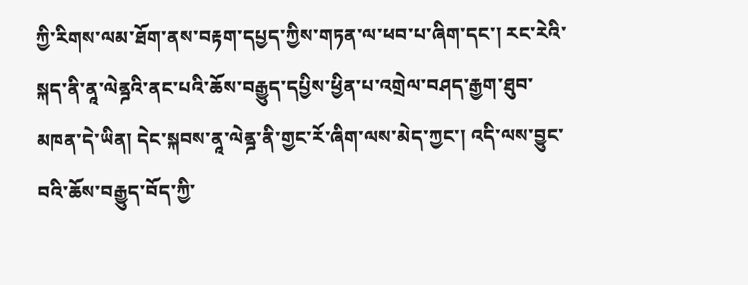ཀྱི་རིགས་ལམ་ཐོག་ནས་བརྟག་དཔྱད་ཀྱིས་གཏན་ལ་ཕབ་པ་ཞིག་དང་། རང་རེའི་སྐད་ནི་ནཱ་ལེནྜའི་ནང་པའི་ཆོས་བརྒྱུད་དཔྱིས་ཕྱིན་པ་འགྲེལ་བཤད་རྒྱག་ཐུབ་མཁན་དེ་ཡིན། དེང་སྐབས་ནཱ་ལེནྜ་ནི་གྱང་རོ་ཞིག་ལས་མེད་ཀྱང་། འདི་ལས་བྱུང་བའི་ཆོས་བརྒྱུད་བོད་ཀྱི་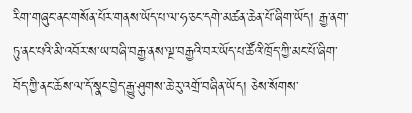རིག་གཞུང་ནང་གསོན་པོར་གནས་ཡོད་པ་ལ་ཧ་ཅང་དགེ་མཚན་ཆེན་པོ་ཞིག་ཡོད། རྒྱ་ནག་ཏུ་ནང་པའི་མི་འབོར་ས་ཡ་བཞི་བརྒྱ་ནས་ལྔ་བརྒྱའི་བར་ཡོད་པ་ཚོའི་ཁྲོད་ཀྱི་མང་པོ་ཞིག་བོད་ཀྱི་ནང་ཆོས་ལ་དོ་སྣང་བྱེད་རྒྱུ་ཤུགས་ཆེ་རུ་འགྲོ་བཞིན་ཡོད། ཅེས་སོགས་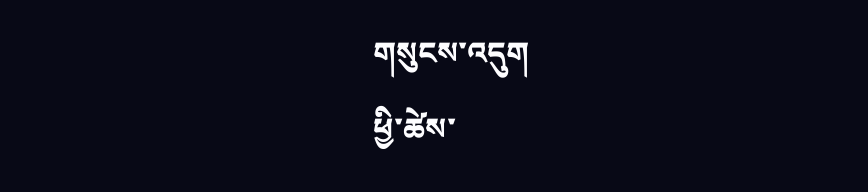གསུངས་འདུག
ཕྱི་ཚེས་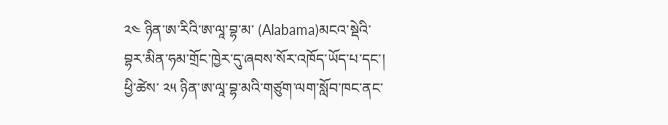༢༤ ཉིན་ཨ་རིའི་ཨ་ལཱ་བྷ་མ་ (Alabama)མངའ་སྡེའི་བྷར་མིན་ཧམ་གྲོང་ཁྱེར་དུ་ཞབས་སོར་འཁོད་ཡོད་པ་དང་། ཕྱི་ཚེས་ ༢༥ ཉིན་ཨ་ལཱ་བྷ་མའི་གཙུག་ལག་སློབ་ཁང་ནང་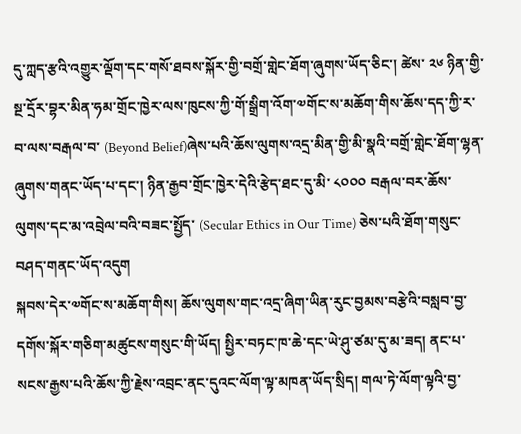དུ་ཀླད་རྩའི་འགྱུར་ལྡོག་དང་གསོ་ཐབས་སྐོར་གྱི་བགྲོ་གླེང་ཐོག་ཞུགས་ཡོད་ཅིང་། ཚེས་ ༢༦ ཉིན་གྱི་སྔ་དྲོར་བྷར་མིན་ཧམ་གྲོང་ཁྱེར་ལས་ཁུངས་ཀྱི་གོ་སྒྲིག་འོག་༧གོང་ས་མཆོག་གིས་ཆོས་དད་ཀྱི་ར་བ་ལས་བརྒལ་བ་ (Beyond Belief)ཞེས་པའི་ཆོས་ལུགས་འདྲ་མིན་གྱི་མི་སྣའི་བགྲོ་གླེང་ཐོག་ལྷན་ཞུགས་གནང་ཡོད་པ་དང་། ཉིན་རྒྱབ་གྲོང་ཁྱེར་དེའི་རྩེད་ཐང་དུ་མི་ ༨༠༠༠ བརྒལ་བར་ཆོས་ལུགས་དང་མ་འབྲེལ་བའི་བཟང་སྤྱོད་ (Secular Ethics in Our Time) ཅེས་པའི་ཐོག་གསུང་བཤད་གནང་ཡོད་འདུག
སྐབས་དེར་༧གོང་ས་མཆོག་གིས། ཆོས་ལུགས་གང་འདྲ་ཞིག་ཡིན་རུང་བྱམས་བརྩེའི་བསླབ་བྱ་དགོས་སྐོར་གཅིག་མཚུངས་གསུང་གི་ཡོད། སྤྱིར་བཏང་ཁ་ཆེ་དང་ཡེ་ཤུ་ཙམ་དུ་མ་ཟད། ནང་པ་སངས་རྒྱས་པའི་ཆོས་ཀྱི་རྗེས་འབྲང་ནང་དུའང་ལོག་ལྟ་མཁན་ཡོད་སྲིད། གལ་ཏེ་ལོག་ལྟའི་བྱ་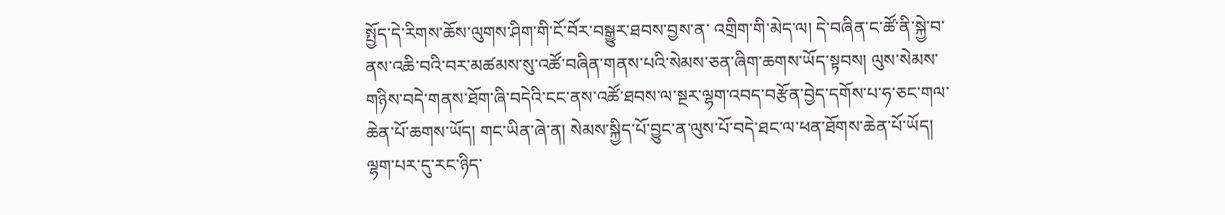སྤྱོད་དེ་རིགས་ཆོས་ལུགས་ཤིག་གི་ངོ་བོར་བསྒྱུར་ཐབས་བྱས་ན་ འགྲིག་གི་མེད་ལ། དེ་བཞིན་ང་ཚོ་ནི་སྐྱེ་བ་ནས་འཆི་བའི་བར་མཚམས་སུ་འཚོ་བཞིན་གནས་པའི་སེམས་ཅན་ཞིག་ཆགས་ཡོད་སྟབས། ལུས་སེམས་གཉིས་བདེ་གནས་ཐོག་ཞི་བདེའི་ངང་ནས་འཚོ་ཐབས་ལ་སྔར་ལྷག་འབད་བརྩོན་བྱེད་དགོས་པ་ཧ་ཅང་གལ་ཆེན་པོ་ཆགས་ཡོད། གང་ཡིན་ཞེ་ན། སེམས་སྐྱིད་པོ་བྱུང་ན་ལུས་པོ་བདེ་ཐང་ལ་ཕན་ཐོགས་ཆེན་པོ་ཡོད། ལྷག་པར་དུ་རང་ཉིད་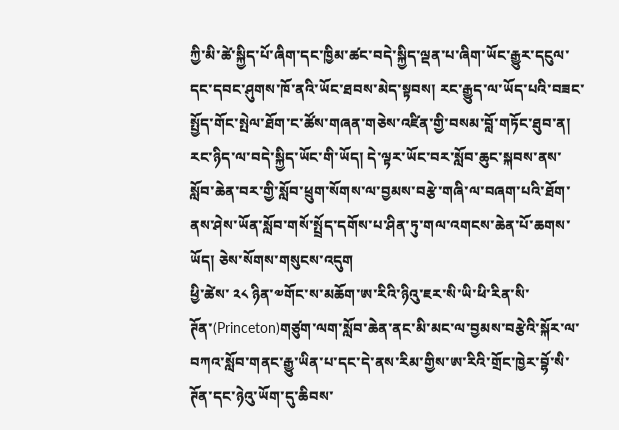ཀྱི་མི་ཚེ་སྐྱིད་པོ་ཞིག་དང་ཁྱིམ་ཚང་བདེ་སྐྱིད་ལྡན་པ་ཞིག་ཡོང་རྒྱུར་དངུལ་དང་དབང་ཤུགས་ཁོ་ནའི་ཡོང་ཐབས་མེད་སྟབས། རང་རྒྱུད་ལ་ཡོད་པའི་བཟང་སྤྱོད་གོང་སྤེལ་ཐོག་ང་ཚོས་གཞན་གཅེས་འཛིན་གྱི་བསམ་བློ་གཏོང་ཐུབ་ན། རང་ཉིད་ལ་བདེ་སྐྱིད་ཡོང་གི་ཡོད། དེ་ལྟར་ཡོང་བར་སློབ་ཆུང་སྐབས་ནས་སློབ་ཆེན་བར་གྱི་སློབ་ཕྲུག་སོགས་ལ་བྱམས་བརྩེ་གཞི་ལ་བཞག་པའི་ཐོག་ནས་ཤེས་ཡོན་སློབ་གསོ་སྤྲོད་དགོས་པ་ཤིན་ཏུ་གལ་འགངས་ཆེན་པོ་ཆགས་ཡོད། ཅེས་སོགས་གསུངས་འདུག
ཕྱི་ཚེས་ ༢༨ ཉིན་༧གོང་ས་མཆོག་ཨ་རིའི་ཉིའུ་ཇར་སི་ཡི་ཕི་རིན་སི་ཊོན་(Princeton)གཙུག་ལག་སློབ་ཆེན་ནང་མི་མང་ལ་བྱམས་བརྩེའི་སྐོར་ལ་བཀའ་སློབ་གནང་རྒྱུ་ཡིན་པ་དང་དེ་ནས་རིམ་གྱིས་ཨ་རིའི་གྲོང་ཁྱེར་བྷོ་སི་ཊོན་དང་ཉེའུ་ཡོག་དུ་ཆིབས་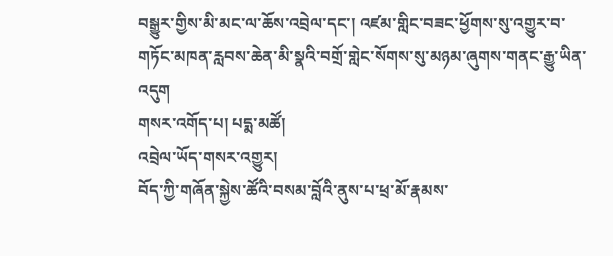བསྒྱུར་གྱིས་མི་མང་ལ་ཆོས་འབྲེལ་དང་། འཛམ་གླིང་བཟང་ཕྱོགས་སུ་འགྱུར་བ་གཏོང་མཁན་རླབས་ཆེན་མི་སྣའི་བགྲོ་གླེང་སོགས་སུ་མཉམ་ཞུགས་གནང་རྒྱུ་ཡིན་འདུག
གསར་འགོད་པ། པདྨ་མཚོ།
འབྲེལ་ཡོད་གསར་འགྱུར།
བོད་ཀྱི་གཞོན་སྐྱེས་ཚོའི་བསམ་བློའི་ནུས་པ་ཕྲ་མོ་རྣམས་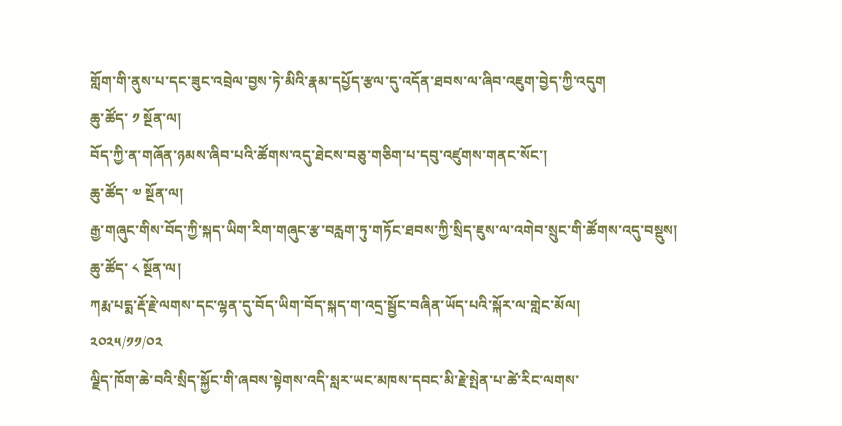གློག་གི་ནུས་པ་དང་ཟུང་འབྲེལ་བྱས་ཏེ་མིའི་རྣམ་དཔྱོད་རྩལ་དུ་འདོན་ཐབས་ལ་ཞིབ་འཇུག་བྱེད་ཀྱི་འདུག
ཆུ་ཚོད་ ༡ སྔོན་ལ།
བོད་ཀྱི་ན་གཞོན་ཉམས་ཞིབ་པའི་ཚོགས་འདུ་ཐེངས་བཅུ་གཅིག་པ་དབུ་འཛུགས་གནང་སོང་།
ཆུ་ཚོད་ ༧ སྔོན་ལ།
རྒྱ་གཞུང་གིས་བོད་ཀྱི་སྐད་ཡིག་རིག་གཞུང་རྩ་བརླག་ཏུ་གཏོང་ཐབས་ཀྱི་སྲིད་ཇུས་ལ་འགེབ་སྲུང་གི་ཚོགས་འདུ་བསྡུས།
ཆུ་ཚོད་ ༨ སྔོན་ལ།
ཀརྨ་པདྨ་རྡོ་རྗེ་ལགས་དང་ལྷན་དུ་བོད་ཡིག་བོད་སྐད་ག་འདྲ་སྦྱོང་བཞིན་ཡོད་པའི་སྐོར་ལ་གླེང་མོལ།
༢༠༢༥/༡༡/༠༢
ལྗིད་ཁོག་ཆེ་བའི་སྲིད་སྐྱོང་གི་ཞབས་སྟེགས་འདི་སླར་ཡང་མཁས་དབང་མི་རྗེ་སྤེན་པ་ཚེ་རིང་ལགས་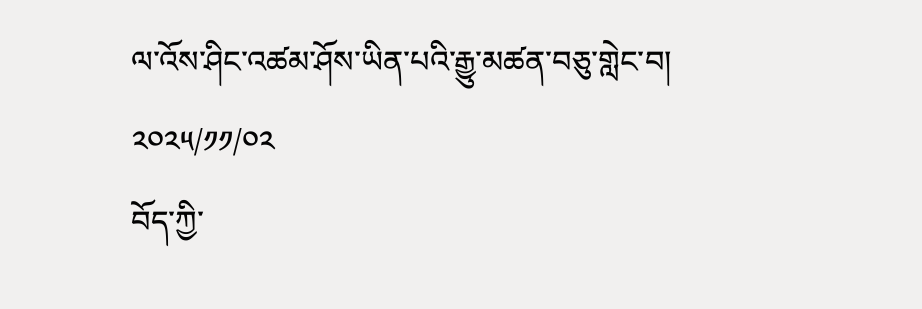ལ་འོས་ཤིང་འཚམ་ཤོས་ཡིན་པའི་རྒྱུ་མཚན་བཅུ་གླེང་བ།
༢༠༢༥/༡༡/༠༢
བོད་ཀྱི་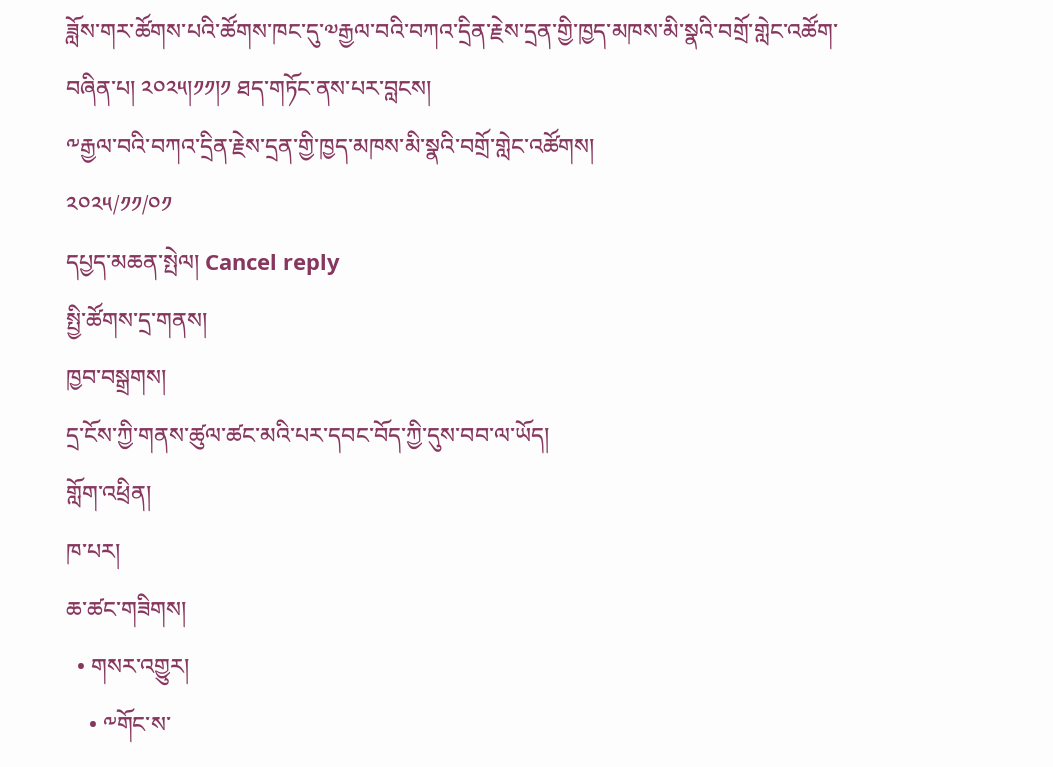ཟློས་གར་ཚོགས་པའི་ཚོགས་ཁང་དུ་༧རྒྱལ་བའི་བཀའ་དྲིན་རྗེས་དྲན་གྱི་ཁྱད་མཁས་མི་སྣའི་བགྲོ་གླེང་འཚོག་བཞིན་པ། ༢༠༢༥།༡༡།༡ ཐད་གཏོང་ནས་པར་བླངས།
༸རྒྱལ་བའི་བཀའ་དྲིན་རྗེས་དྲན་གྱི་ཁྱད་མཁས་མི་སྣའི་བགྲོ་གླེང་འཚོགས།
༢༠༢༥/༡༡/༠༡
དཔྱད་མཆན་སྤེལ། Cancel reply
སྤྱི་ཚོགས་དྲ་གནས།
ཁྱབ་བསྒྲགས།
དྲ་ངོས་ཀྱི་གནས་ཚུལ་ཚང་མའི་པར་དབང་བོད་ཀྱི་དུས་བབ་ལ་ཡོད།
གློག་འཕྲིན།
ཁ་པར།
ཆ་ཚང་གཟིགས།
  • གསར་འགྱུར།
    • ༸གོང་ས་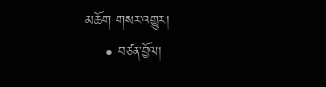མཆོག གསར་འགྱུར།
    • བཙན་བྱོལ།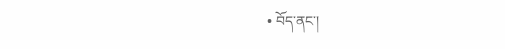• བོད་ནང་།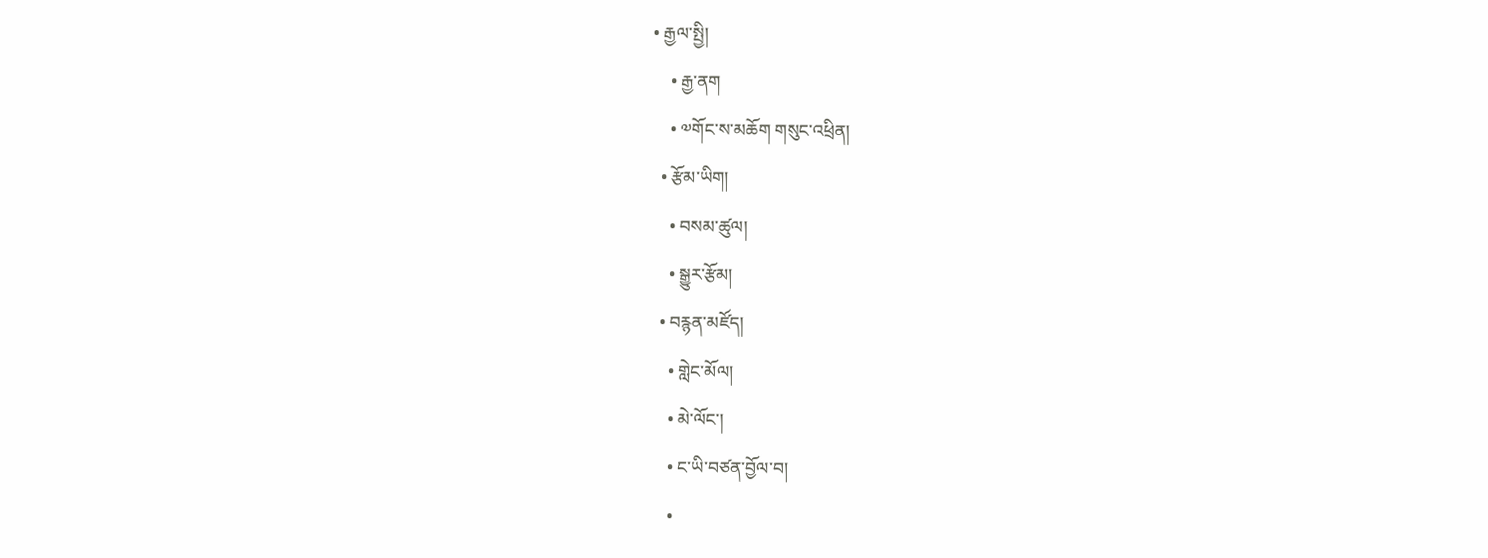• རྒྱལ་སྤྱི།
    • རྒྱ་ནག
    • ༧གོང་ས་མཆོག གསུང་འཕྲིན།
  • རྩོམ་ཡིག།
    • བསམ་ཚུལ།
    • སྒྱུར་རྩོམ།
  • བརྙན་མཛོད།
    • གླེང་མོལ།
    • མེ་ལོང་།
    • ང་ཡི་བཙན་བྱོལ་བ།
    •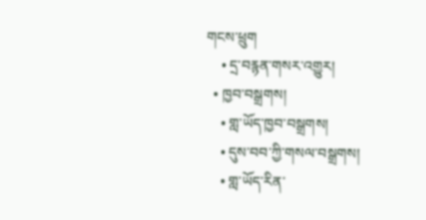གངས་ཕྲུག
    • དྲ་བརྙན་གསར་འགྱུར།
  • ཁྱབ་བསྒྲགས།
    • གླ་ཡོད་ཁྱབ་བསྒྲགས།
    • དུས་བབ་ཀྱི་གསལ་བསྒྲགས།
    • གླ་ཡོད་རིན་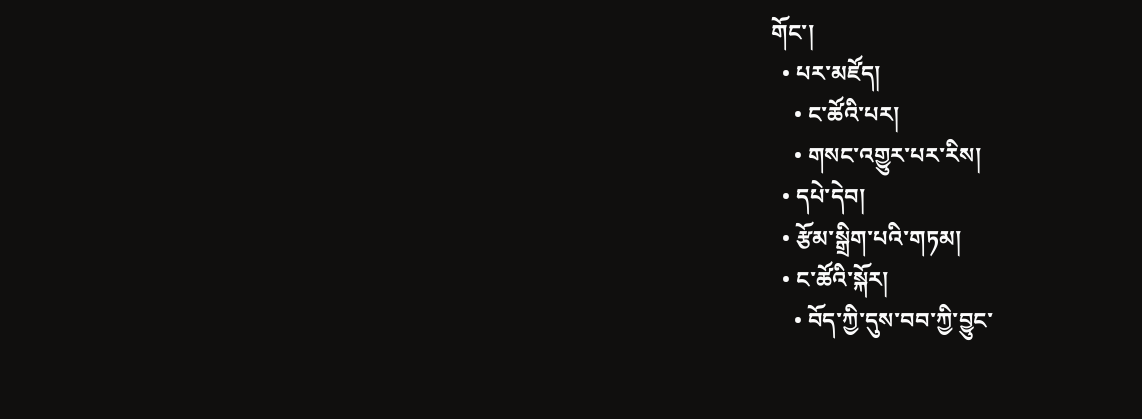གོང་།
  • པར་མཛོད།
    • ང་ཚོའི་པར།
    • གསང་འགྱུར་པར་རིས།
  • དཔེ་དེབ།
  • རྩོམ་སྒྲིག་པའི་གཏམ།
  • ང་ཚོའི་སྐོར།
    • བོད་ཀྱི་དུས་བབ་ཀྱི་བྱུང་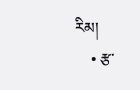རིམ།
    • རྩ་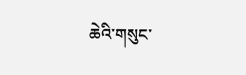ཆེའི་གསུང་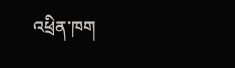འཕྲིན་ཁག